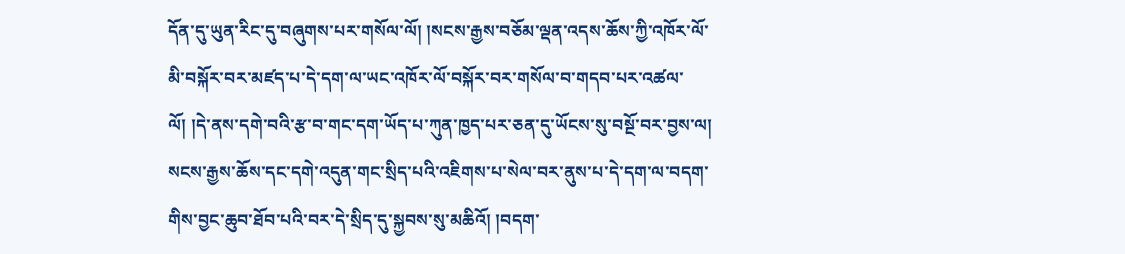དོན་དུ་ཡུན་རིང་དུ་བཞུགས་པར་གསོལ་ལོ། །སངས་རྒྱས་བཅོམ་ལྡན་འདས་ཆོས་ཀྱི་འཁོར་ལོ་མི་བསྐོར་བར་མཛད་པ་དེ་དག་ལ་ཡང་འཁོར་ལོ་བསྐོར་བར་གསོལ་བ་གདབ་པར་འཚལ་ལོ། །དེ་ནས་དགེ་བའི་རྩ་བ་གང་དག་ཡོད་པ་ཀུན་ཁྱད་པར་ཅན་དུ་ཡོངས་སུ་བསྔོ་བར་བྱས་ལ། སངས་རྒྱས་ཆོས་དང་དགེ་འདུན་གང་སྲིད་པའི་འཇིགས་པ་སེལ་བར་ནུས་པ་དེ་དག་ལ་བདག་གིས་བྱང་ཆུབ་ཐོབ་པའི་བར་དེ་སྲིད་དུ་སྐྱབས་སུ་མཆིའོ། །བདག་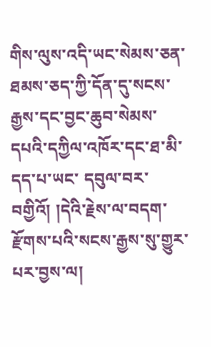གིས་ལུས་འདི་ཡང་སེམས་ཅན་ཐམས་ཅད་ཀྱི་དོན་དུ་སངས་རྒྱས་དང་བྱང་ཆུབ་སེམས་དཔའི་དཀྱིལ་འཁོར་དང་ཐ་མི་དད་པ་ཡང་ དབུལ་བར་བགྱིའོ། །དེའི་རྗེས་ལ་བདག་རྫོགས་པའི་སངས་རྒྱས་སུ་གྱུར་པར་བྱས་ལ།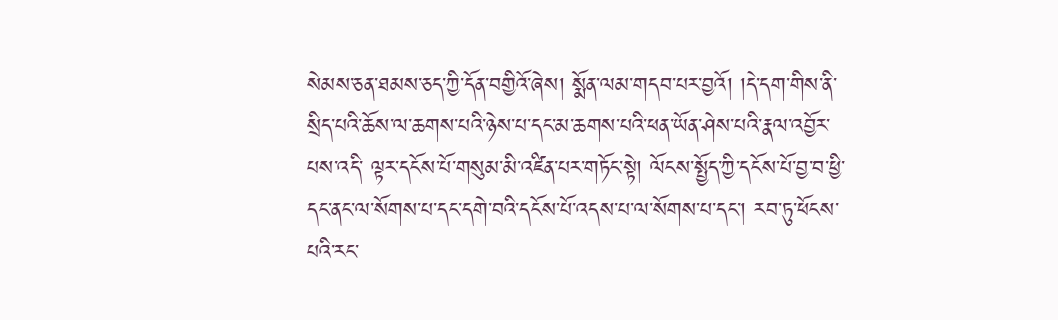སེམས་ཅན་ཐམས་ཅད་ཀྱི་དོན་བགྱིའོ་ཞེས། སྨོན་ལམ་གདབ་པར་བྱའོ། །དེ་དག་གིས་ནི་སྲིད་པའི་ཆོས་ལ་ཆགས་པའི་ཉེས་པ་དང་མ་ཆགས་པའི་ཕན་ཡོན་ཤེས་པའི་རྣལ་འབྱོར་པས་འདི་ ལྟར་དངོས་པོ་གསུམ་མི་འཛིན་པར་གཏོང་སྟེ། ལོངས་སྤྱོད་ཀྱི་དངོས་པོ་བྱ་བ་ཕྱི་དང་ནང་ལ་སོགས་པ་དང་དགེ་བའི་དངོས་པོ་འདས་པ་ལ་སོགས་པ་དང་། རབ་ཏུ་ཕོངས་པའི་རང་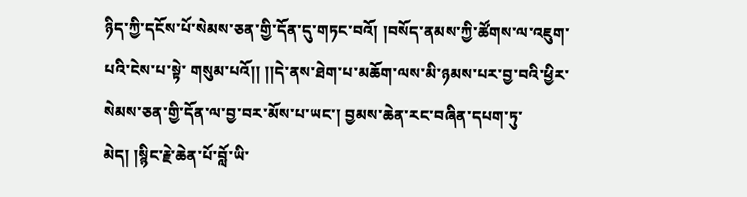ཉིད་ཀྱི་དངོས་པོ་སེམས་ཅན་གྱི་དོན་དུ་གཏང་བའོ། །བསོད་ནམས་ཀྱི་ཚོགས་ལ་འཇུག་པའི་ངེས་པ་སྟེ་ གསུམ་པའོ།། །།དེ་ནས་ཐེག་པ་མཆོག་ལས་མི་ཉམས་པར་བྱ་བའི་ཕྱིར་སེམས་ཅན་གྱི་དོན་ལ་བྱ་བར་མོས་པ་ཡང་། བྱམས་ཆེན་རང་བཞིན་དཔག་ཏུ་མེད། །སྙིང་རྗེ་ཆེན་པོ་བློ་ཡི་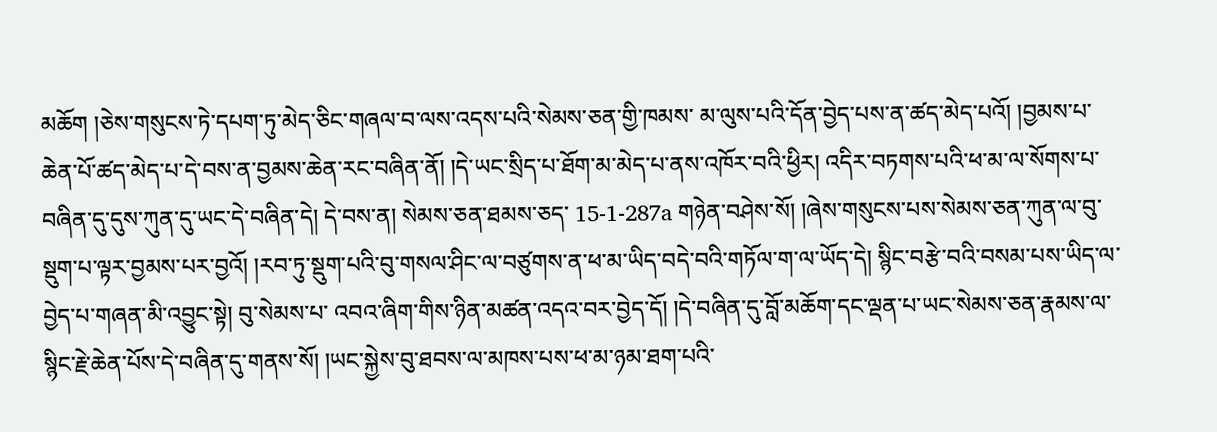མཆོག །ཅེས་གསུངས་ཏེ་དཔག་ཏུ་མེད་ཅིང་གཞལ་བ་ལས་འདས་པའི་སེམས་ཅན་གྱི་ཁམས་ མ་ལུས་པའི་དོན་བྱེད་པས་ན་ཚད་མེད་པའོ། །བྱམས་པ་ཆེན་པོ་ཚད་མེད་པ་དེ་བས་ན་བྱམས་ཆེན་རང་བཞིན་ནོ། །དེ་ཡང་སྲིད་པ་ཐོག་མ་མེད་པ་ནས་འཁོར་བའི་ཕྱིར། འདིར་བཏགས་པའི་ཕ་མ་ལ་སོགས་པ་བཞིན་དུ་དུས་ཀུན་དུ་ཡང་དེ་བཞིན་དེ། དེ་བས་ན། སེམས་ཅན་ཐམས་ཅད་ 15-1-287a གཉེན་བཤེས་སོ། །ཞེས་གསུངས་པས་སེམས་ཅན་ཀུན་ལ་བུ་སྡུག་པ་ལྟར་བྱམས་པར་བྱའོ། །རབ་ཏུ་སྡུག་པའི་བུ་གསལ་ཤིང་ལ་བཙུགས་ན་ཕ་མ་ཡིད་བདེ་བའི་གཏོལ་ག་ལ་ཡོད་དེ། སྙིང་བརྩེ་བའི་བསམ་པས་ཡིད་ལ་བྱེད་པ་གཞན་མི་འབྱུང་སྟེ། བུ་སེམས་པ་ འབའ་ཞིག་གིས་ཉིན་མཚན་འདའ་བར་བྱེད་དོ། །དེ་བཞིན་དུ་བློ་མཆོག་དང་ལྡན་པ་ཡང་སེམས་ཅན་རྣམས་ལ་སྙིང་རྗེ་ཆེན་པོས་དེ་བཞིན་དུ་གནས་སོ། །ཡང་སྐྱེས་བུ་ཐབས་ལ་མཁས་པས་ཕ་མ་ཉམ་ཐག་པའི་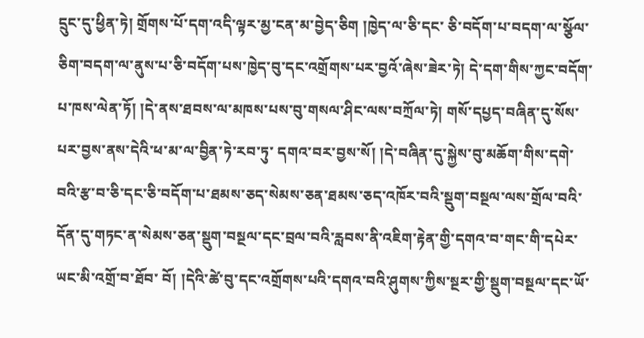དྲུང་དུ་ཕྱིན་ཏེ། གྲོགས་པོ་དག་འདི་ལྟར་མྱ་ངན་མ་བྱེད་ཅིག །ཁྱེད་ལ་ཅི་དང་ ཅི་བདོག་པ་བདག་ལ་སྩོལ་ཅིག་བདག་ལ་ནུས་པ་ཅི་བདོག་པས་ཁྱེད་བུ་དང་འགྲོགས་པར་བྱའོ་ཞེས་ཟེར་ཏེ། དེ་དག་གིས་ཀྱང་བདོག་པ་ཁས་ལེན་ཏོ། །དེ་ནས་ཐབས་ལ་མཁས་པས་བུ་གསལ་ཤིང་ལས་བཀྲོལ་ཏེ། གསོ་དཔྱད་བཞིན་དུ་སོས་པར་བྱས་ནས་དེའི་ཕ་མ་ལ་བྱིན་ཏེ་རབ་ཏུ་ དགའ་བར་བྱས་སོ། །དེ་བཞིན་དུ་སྐྱེས་བུ་མཆོག་གིས་དགེ་བའི་རྩ་བ་ཅི་དང་ཅི་བདོག་པ་ཐམས་ཅད་སེམས་ཅན་ཐམས་ཅད་འཁོར་བའི་སྡུག་བསྔལ་ལས་གྲོལ་བའི་དོན་དུ་གཏང་ན་སེམས་ཅན་སྡུག་བསྔལ་དང་བྲལ་བའི་རླབས་ནི་འཇིག་རྟེན་གྱི་དགའ་བ་གང་གི་དཔེར་ཡང་མི་འགྲོ་བ་ཐོབ་ བོ། །དེའི་ཚེ་བུ་དང་འགྲོགས་པའི་དགའ་བའི་ཤུགས་ཀྱིས་སྔར་གྱི་སྡུག་བསྔལ་དང་ཡོ་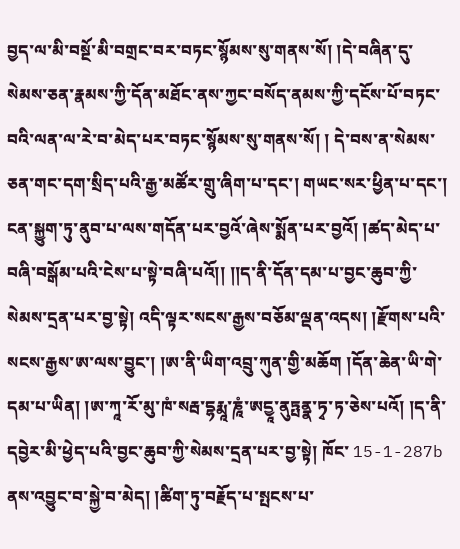བྱད་ལ་མི་བསྔོ་མི་བགྲང་བར་བཏང་སྙོམས་སུ་གནས་སོ། །དེ་བཞིན་དུ་སེམས་ཅན་རྣམས་ཀྱི་དོན་མཐོང་ནས་ཀྱང་བསོད་ནམས་ཀྱི་དངོས་པོ་བཏང་བའི་ལན་ལ་རེ་བ་མེད་པར་བཏང་སྙོམས་སུ་གནས་སོ། ། དེ་བས་ན་སེམས་ཅན་གང་དག་སྲིད་པའི་རྒྱ་མཚོར་གྲུ་ཞིག་པ་དང་། གཡང་སར་ཕྱིན་པ་དང་། ངན་སྐྱུག་ཏུ་ནུབ་པ་ལས་གདོན་པར་བྱའོ་ཞེས་སྨོན་པར་བྱའོ། །ཚད་མེད་པ་བཞི་བསྒོམ་པའི་ངེས་པ་སྟེ་བཞི་པའོ།། །།ད་ནི་དོན་དམ་པ་བྱང་ཆུབ་ཀྱི་སེམས་དྲན་པར་བྱ་སྟེ། འདི་ལྟར་སངས་རྒྱས་བཅོམ་ལྡན་འདས། །རྫོགས་པའི་སངས་རྒྱས་ཨ་ལས་བྱུང་། །ཨ་ནི་ཡིག་འབྲུ་ཀུན་གྱི་མཆོག །དོན་ཆེན་ཡི་གེ་དམ་པ་ཡིན། །ཨ་ཀཱ་རོ་མུ་ཁཾ་སརྦ་དྷརྨཱ་ཎཱཾ་ཨདྱཱ་ནུཏྤནྣ་ཏྭ་ཏ་ཅེས་པའོ། །ད་ནི་དབྱེར་མི་ཕྱེད་པའི་བྱང་ཆུབ་ཀྱི་སེམས་དྲན་པར་བྱ་སྟེ། ཁོང་ 15-1-287b ནས་འབྱུང་བ་སྐྱེ་བ་མེད། །ཚིག་ཏུ་བརྗོད་པ་སྤངས་པ་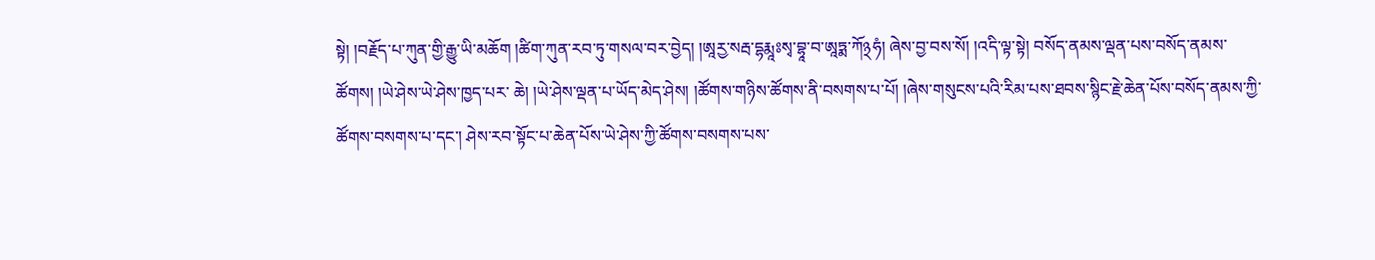སྟེ། །བརྗོད་པ་ཀུན་གྱི་རྒྱུ་ཡི་མཆོག །ཚིག་ཀུན་རབ་ཏུ་གསལ་བར་བྱེད། །ཨཱརྱ་སརྦ་དྷརྨཱཿསྭ་བྷཱ་བ་ཨཱཏྨ་ཀོ྅ཧཾ། ཞེས་བྱ་བས་སོ། །འདི་ལྟ་སྟེ། བསོད་ནམས་ལྡན་པས་བསོད་ནམས་ཚོགས། །ཡེ་ཤེས་ཡེ་ཤེས་ཁྱད་པར་ ཆེ། །ཡེ་ཤེས་ལྡན་པ་ཡོད་མེད་ཤེས། །ཚོགས་གཉིས་ཚོགས་ནི་བསགས་པ་པོ། །ཞེས་གསུངས་པའི་རིམ་པས་ཐབས་སྙིང་རྗེ་ཆེན་པོས་བསོད་ནམས་ཀྱི་ཚོགས་བསགས་པ་དང་། ཤེས་རབ་སྟོང་པ་ཆེན་པོས་ཡེ་ཤེས་ཀྱི་ཚོགས་བསགས་པས་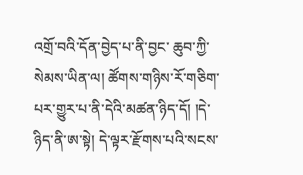འགྲོ་བའི་དོན་བྱེད་པ་ནི་བྱང་ ཆུབ་ཀྱི་སེམས་ཡིན་ལ། ཚོགས་གཉིས་རོ་གཅིག་པར་གྱུར་པ་ནི་དེའི་མཚན་ཉིད་དོ། །དེ་ཉིད་ནི་ཨ་སྟེ། དེ་ལྟར་རྫོགས་པའི་སངས་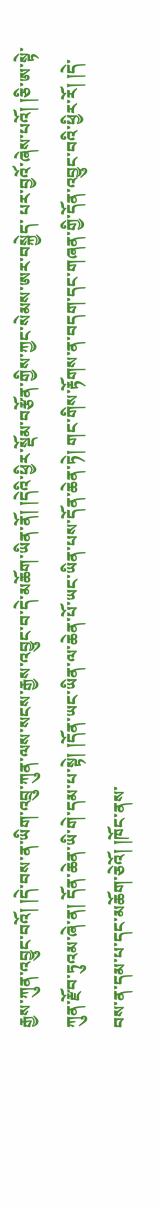རྒྱས་ཀུན་འབྱུང་བའོ། །དེ་བས་ན་ཡིག་འབྲུ་ཀུན་ལས་སངས་རྒྱས་འབྱུང་བ་དེ་མཆོག་ཡིན་ནོ། །དེའི་ཕྱིར་སྡོམ་བརྩོན་གྱིས་ཀྱང་སེམས་ཨར་བསྐྱེད་ པར་བྱའོ་ཞེས་པའོ། །ཅི་ཨ་སྟེ་ཀུན་རྫོབ་ཏུའམ་ཞེ་ན། དོན་ཆེན་ཡི་གེ་དམ་པ་སྟེ། །དོན་ཡང་ཡིན་ལ་ཆེན་པོ་ཡང་ཡིན་པས་དོན་ཆེན་ཏེ། གང་གིས་རྟོགས་ན་བདག་དང་གཞན་གྱི་དོན་འབྱུང་བའི་ཕྱིར་རོ། །དེ་བས་ན་དམ་པ་དང་མཆོག་ཅེའོ། །ཁོང་ནས་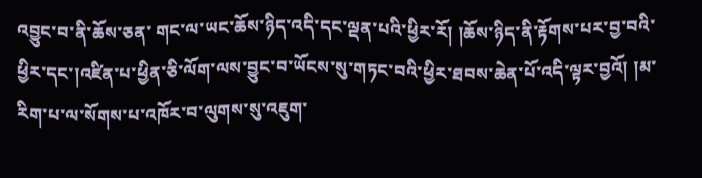འབྱུང་བ་ནི་ཆོས་ཅན་ གང་ལ་ཡང་ཆོས་ཉིད་འདི་དང་ལྡན་པའི་ཕྱིར་རོ། །ཆོས་ཉིད་ནི་རྟོགས་པར་བྱ་བའི་ཕྱིར་དང་།འཛིན་པ་ཕྱིན་ཅི་ལོག་ལས་བྱུང་བ་ཡོངས་སུ་གཏང་བའི་ཕྱིར་ཐབས་ཆེན་པོ་འདི་ལྟར་བྱའོ། །མ་རིག་པ་ལ་སོགས་པ་འཁོར་བ་ལུགས་སུ་འཇུག་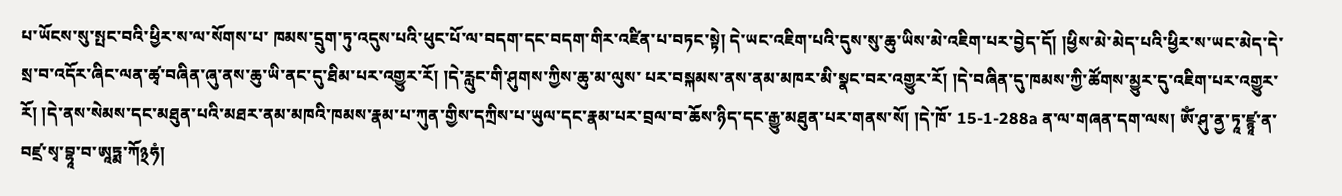པ་ཡོངས་སུ་སྤང་བའི་ཕྱིར་ས་ལ་སོགས་པ་ ཁམས་དྲུག་ཏུ་འདུས་པའི་ཕུང་པོ་ལ་བདག་དང་བདག་གིར་འཛིན་པ་བཏང་སྟེ། དེ་ཡང་འཇིག་པའི་དུས་སུ་ཆུ་ཡིས་མེ་འཇིག་པར་བྱེད་དོ། །ཕྱིས་མེ་མེད་པའི་ཕྱིར་ས་ཡང་མེད་དེ་སྲ་བ་འདོར་ཞིང་ལན་ཚྭ་བཞིན་ཞུ་ནས་ཆུ་ཡི་ནང་དུ་ཐིམ་པར་འགྱུར་རོ། །དེ་རླུང་གི་ཤུགས་ཀྱིས་ཆུ་མ་ལུས་ པར་བསྐམས་ནས་ནམ་མཁར་མི་སྣང་བར་འགྱུར་རོ། །དེ་བཞིན་དུ་ཁམས་ཀྱི་ཚོགས་མྱུར་དུ་འཇིག་པར་འགྱུར་རོ། །དེ་ནས་སེམས་དང་མཐུན་པའི་མཐར་ནམ་མཁའི་ཁམས་རྣམ་པ་ཀུན་གྱིས་དཀྲིས་པ་ཡུལ་དང་རྣམ་པར་བྲལ་བ་ཆོས་ཉིད་དང་རྒྱུ་མཐུན་པར་གནས་སོ། །དེ་ཁོ་ 15-1-288a ན་ལ་གཞན་དག་ལས། ཨོཾ་ཤུ་ནྱ་ཏཱ་ཛྙཱ་ན་བཛྲ་སྭ་བྷཱ་བ་ཨཱཏྨ་ཀོ྅ཧཾ།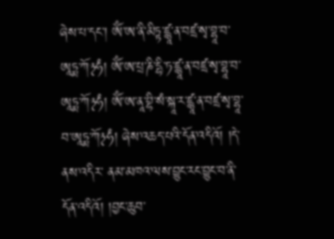ཞེས་པ་དང་། ཨོཾ་ཨ་ནི་མིཏྟ་ཛྙཱ་ན་བཛྲ་སྭ་བྷཱ་བ་ཨཱཏྨ་ཀོ྅ཧཾ། ཨོཾ་ཨ་པྲ་ཎི་དྷི་ཏ་ཛྙཱ་ན་བཛྲ་སྭ་བྷཱ་བ་ཨཱཏྨ་ཀོ྅ཧཾ། ཨོཾ་ཨ་ནཱ་བྷི་སཾ་སྐཱ་ར་ཛྙཱ་ན་བཛྲ་སྭ་བྷཱ་བ་ཨཱཏྨ་ཀོ྅ཧཾ། ཞེས་འཆད་པའི་དོན་འདིའོ། །དེ་ནས་འདིར་ ནམ་མཁའ་ལས་བྱུང་རང་བྱུང་བ་ནི་དོན་འདིའོ། །བྱང་ཆུབ་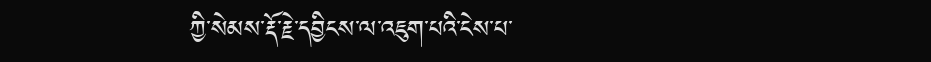ཀྱི་སེམས་རྡོ་རྗེ་དབྱིངས་ལ་འཇུག་པའི་ངེས་པ་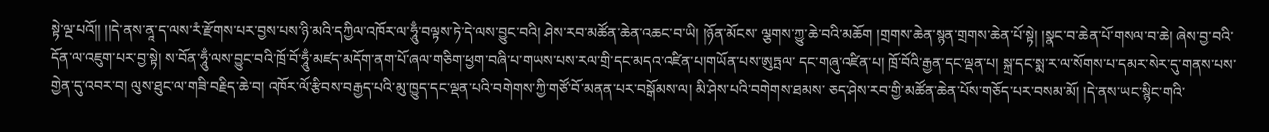སྟེ་ལྔ་པའོ།། །།དེ་ནས་ནཱ་ད་ལས་རཾ་རྫོགས་པར་བྱས་པས་ཉི་མའི་དཀྱིལ་འཁོར་ལ་ཧཱུྃ་བལྟས་ཏེ་དེ་ལས་བྱུང་བའི། ཤེས་རབ་མཚོན་ཆེན་འཆང་བ་ཡི། །ཉོན་མོངས་ ལྕགས་ཀྱུ་ཆེ་བའི་མཆོག །གྲགས་ཆེན་སྙན་གྲགས་ཆེན་པོ་སྟེ། །སྣང་བ་ཆེན་པོ་གསལ་བ་ཆེ། ཞེས་བྱ་བའི་དོན་ལ་འཇུག་པར་བྱ་སྟེ། ས་བོན་ཧཱུྃ་ལས་བྱུང་བའི་ཁྲོ་བོ་ཧཱུྃ་མཛད་མདོག་ནག་པོ་ཞལ་གཅིག་ཕྱག་བཞི་པ་གཡས་པས་རལ་གྲི་དང་མདའ་འཛིན་པ།གཡོན་པས་ཨུཏྤལ་ དང་གཞུ་འཛིན་པ། ཁྲོ་བོའི་རྒྱན་དང་ལྡན་པ། སྐྲ་དང་སྨ་ར་ལ་སོགས་པ་དམར་སེར་དུ་གནས་པས་གྱེན་དུ་འབར་བ། ལུས་ཐུང་ལ་གཟི་བརྗིད་ཆེ་བ། འཁོར་ལོ་རྩིབས་བརྒྱད་པའི་མུ་ཁྱུད་དང་ལྡན་པའི་བགེགས་ཀྱི་གཙོ་བོ་མནན་པར་བསྒོམས་ལ། མི་ཤེས་པའི་བགེགས་ཐམས་ ཅད་ཤེས་རབ་གྱི་མཚོན་ཆེན་པོས་གཅོད་པར་བསམ་མོ། །དེ་ནས་ཡང་སྙིང་གའི་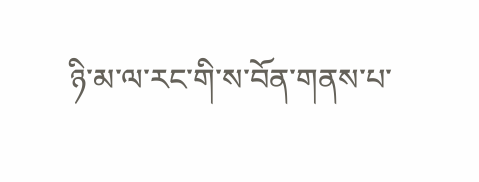ཉི་མ་ལ་རང་གི་ས་བོན་གནས་པ་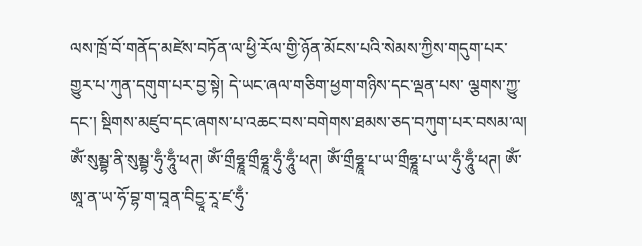ལས་ཁྲོ་བོ་གནོད་མཛེས་བཏོན་ལ་ཕྱི་རོལ་གྱི་ཉོན་མོངས་པའི་སེམས་ཀྱིས་གདུག་པར་གྱུར་པ་ཀུན་དགུག་པར་བྱ་སྟེ། དེ་ཡང་ཞལ་གཅིག་ཕྱག་གཉིས་དང་ལྡན་པས་ ལྕགས་ཀྱུ་དང་། སྡིགས་མཛུབ་དང་ཞགས་པ་འཆང་བས་བགེགས་ཐམས་ཅད་བཀུག་པར་བསམ་ལ། ཨོཾ་སུམྦྷ་ནི་སུམྦྷ་ཧུྃ་ཧཱུྃ་ཕཊ། ཨོཾ་གྲྀཧྞཱ་གྲྀཧྞཱ་ཧུྃ་ཧཱུྃ་ཕཊ། ཨོཾ་གྲྀཧྞཱ་པ་ཡ་གྲྀཧྞཱ་པ་ཡ་ཧུྃ་ཧཱུྃ་ཕཊ། ཨོཾ་ཨཱ་ན་ཡ་ཧོ་བྷ་ག་བཱན་བིདྱཱ་རཱ་ཛ་ཧུྃ་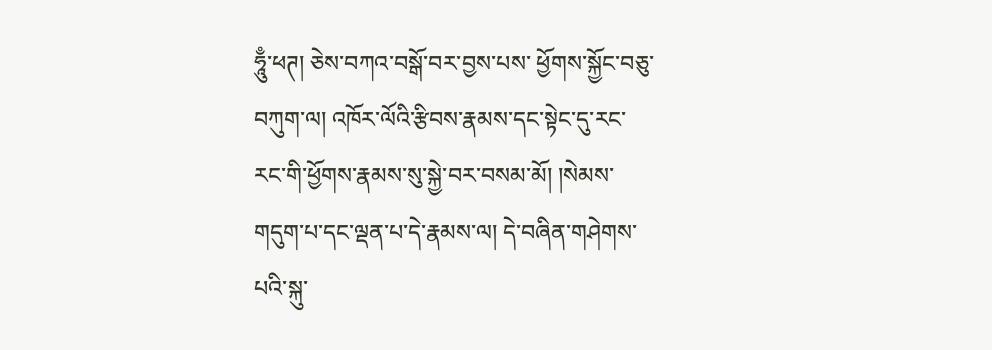ཧཱུྃ་ཕཊ། ཅེས་བཀའ་བསྒོ་བར་བྱས་པས་ ཕྱོགས་སྐྱོང་བཅུ་བཀུག་ལ། འཁོར་ལོའི་རྩིབས་རྣམས་དང་སྟེང་དུ་རང་རང་གི་ཕྱོགས་རྣམས་སུ་སྐྱེ་བར་བསམ་མོ། །སེམས་གདུག་པ་དང་ལྡན་པ་དེ་རྣམས་ལ། དེ་བཞིན་གཤེགས་པའི་སྐུ་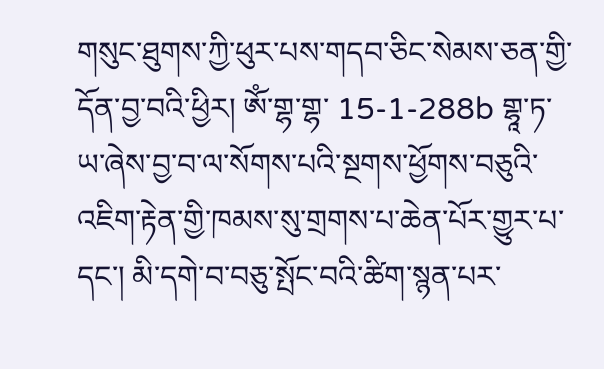གསུང་ཐུགས་ཀྱི་ཕུར་པས་གདབ་ཅིང་སེམས་ཅན་གྱི་དོན་བྱ་བའི་ཕྱིར། ཨོཾ་གྷ་གྷ་ 15-1-288b གྷཱ་ཏ་ཡ་ཞེས་བྱ་བ་ལ་སོགས་པའི་སྔགས་ཕྱོགས་བཅུའི་འཇིག་རྟེན་གྱི་ཁམས་སུ་གྲགས་པ་ཆེན་པོར་གྱུར་པ་དང་། མི་དགེ་བ་བཅུ་སྤོང་བའི་ཚིག་སྙན་པར་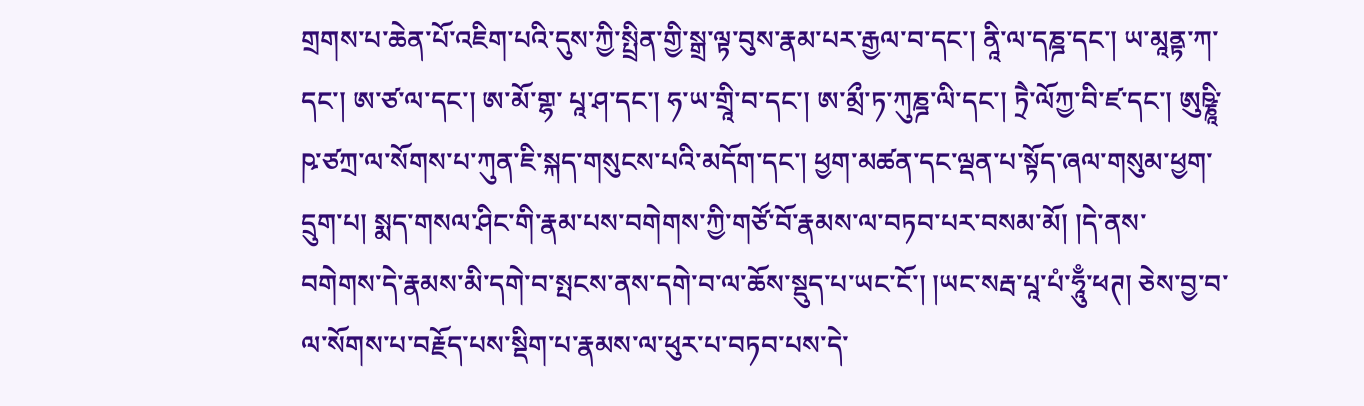གྲགས་པ་ཆེན་པོ་འཇིག་པའི་དུས་ཀྱི་སྤྲིན་གྱི་སྒྲ་ལྟ་བུས་རྣམ་པར་རྒྱལ་བ་དང་། ནཱི་ལ་དཎྜ་དང་། ཡ་མཱནྟ་ཀ་དང་། ཨ་ཙ་ལ་དང་། ཨ་མོ་གྷ་ པཱ་ཤ་དང་། ཧ་ཡ་གྲཱི་བ་དང་། ཨ་མྲྀ་ཏ་ཀུཎྜ་ལི་དང་། ཏྲཻ་ལོཀྱ་བི་ཛ་དང་། ཨུཥྞཱི་ཥ་ཙཀྲ་ལ་སོགས་པ་ཀུན་ཇི་སྐད་གསུངས་པའི་མདོག་དང་། ཕྱག་མཚན་དང་ལྡན་པ་སྟོད་ཞལ་གསུམ་ཕྱག་དྲུག་པ། སྨད་གསལ་ཤིང་གི་རྣམ་པས་བགེགས་ཀྱི་གཙོ་བོ་རྣམས་ལ་བཏབ་པར་བསམ་མོ། །དེ་ནས་ བགེགས་དེ་རྣམས་མི་དགེ་བ་སྤངས་ནས་དགེ་བ་ལ་ཆོས་སྡུད་པ་ཡང་ངོ་། །ཡང་སརྦ་པཱ་པཾ་ཧཱུྃ་ཕཊ། ཅེས་བྱ་བ་ལ་སོགས་པ་བརྗོད་པས་སྡིག་པ་རྣམས་ལ་ཕུར་པ་བཏབ་པས་དེ་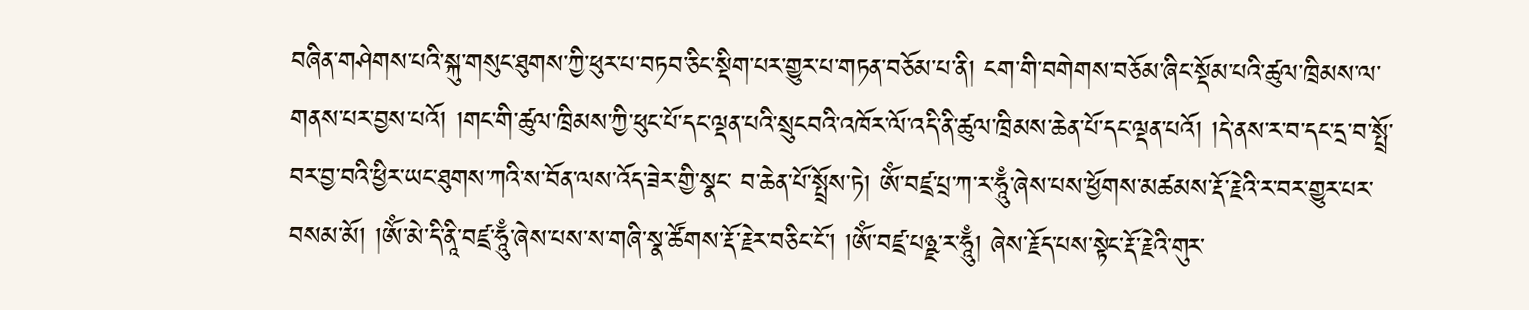བཞིན་གཤེགས་པའི་སྐུ་གསུང་ཐུགས་ཀྱི་ཕུར་པ་བཏབ་ཅིང་སྡིག་པར་གྱུར་པ་གཏན་བཅོམ་པ་ནི། ངག་གི་བགེགས་བཅོམ་ཞིང་སྡོམ་པའི་ཚུལ་ཁྲིམས་ལ་གནས་པར་བྱས་པའོ། །གང་གི་ཚུལ་ཁྲིམས་ཀྱི་ཕུང་པོ་དང་ལྡན་པའི་སྲུངབའི་འཁོར་ལོ་འདི་ནི་ཚུལ་ཁྲིམས་ཆེན་པོ་དང་ལྡན་པའོ། །དེ་ནས་ར་བ་དང་དྲ་བ་སྤྲོ་བར་བྱ་བའི་ཕྱིར་ཡང་ཐུགས་ཀའི་ས་བོན་ལས་འོད་ཟེར་གྱི་སྣང་ བ་ཆེན་པོ་སྤྲོས་ཏེ། ཨོཾ་བཛྲ་པྲ་ཀ་ར་ཧཱུྃ་ཞེས་པས་ཕྱོགས་མཚམས་རྡོ་རྗེའི་ར་བར་གྱུར་པར་བསམ་མོ། །ཨོཾ་མེ་དི་ནཱི་བཛྲ་ཧཱུྃ་ཞེས་པས་ས་གཞི་སྣ་ཚོགས་རྡོ་རྗེར་བཅིང་ངོ་། །ཨོཾ་བཛྲ་པཉྫ་ར་ཧཱུྃ། ཞེས་རྗོད་པས་སྟེང་རྡོ་རྗེའི་གུར་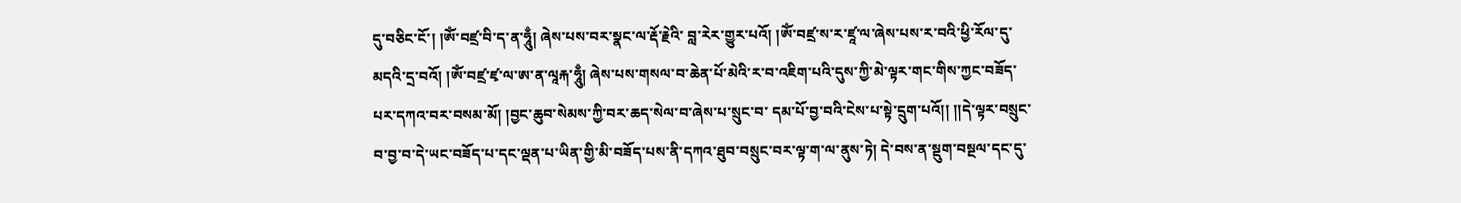དུ་བཅིང་ངོ་། །ཨོཾ་བཛྲ་བི་ད་ན་ཧཱུྃ། ཞེས་པས་བར་སྣང་ལ་རྡོ་རྗེའི་ བླ་རེར་གྱུར་པའོ། །ཨོཾ་བཛྲ་ས་ར་ཛཱ་ལ་ཞེས་པས་ར་བའི་ཕྱི་རོལ་དུ་མདའི་དྲ་བའོ། །ཨོཾ་བཛྲ་ཛྭ་ལ་ཨ་ན་ལཱརྐ་ཧཱུྃ། ཞེས་པས་གསལ་བ་ཆེན་པོ་མེའི་ར་བ་འཇིག་པའི་དུས་ཀྱི་མེ་ལྟར་གང་གིས་ཀྱང་བཟོད་པར་དཀའ་བར་བསམ་མོ། །བྱང་ཆུབ་སེམས་ཀྱི་བར་ཆད་སེལ་བ་ཞེས་པ་སྲུང་བ་ དམ་པོ་བྱ་བའི་ངེས་པ་སྟེ་དྲུག་པའོ།། །།དེ་ལྟར་བསྲུང་བ་བྱ་བ་དེ་ཡང་བཟོད་པ་དང་ལྡན་པ་ཡིན་གྱི་མི་བཟོད་པས་ནི་དཀའ་ཐུབ་བསྲུང་བར་ལྟ་ག་ལ་ནུས་ཏེ། དེ་བས་ན་སྡུག་བསྔལ་དང་དུ་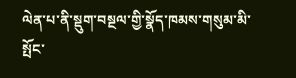ལེན་པ་ནི་སྡུག་བསྔལ་གྱི་སྣོད་ཁམས་གསུམ་མི་སྤོང་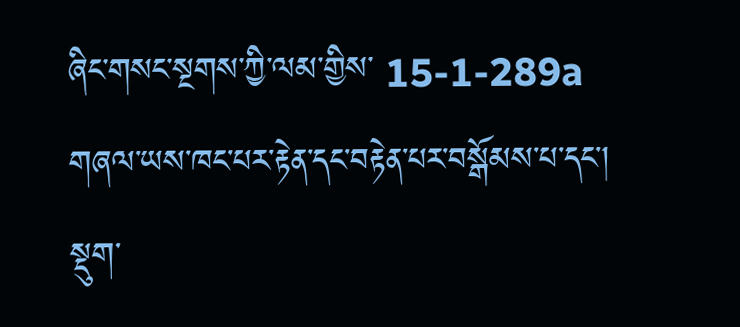ཞིང་གསང་སྔགས་ཀྱི་ལམ་གྱིས་ 15-1-289a གཞལ་ཡས་ཁང་པར་རྟེན་དང་བརྟེན་པར་བསྒོམས་པ་དང་། སྡུག་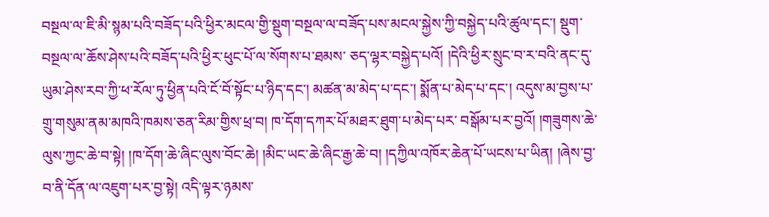བསྔལ་ལ་ཇི་མི་སྙམ་པའི་བཟོད་པའི་ཕྱིར་མངལ་གྱི་སྡུག་བསྔལ་ལ་བཟོད་པས་མངལ་སྐྱེས་ཀྱི་བསྐྱེད་པའི་ཚུལ་དང་། སྡུག་བསྔལ་ལ་ཆོས་ཤེས་པའི་བཟོད་པའི་ཕྱིར་ཕུང་པོ་ལ་སོགས་པ་ཐམས་ ཅད་ལྷར་བསྐྱེད་པའོ། །དེའི་ཕྱིར་སྲུང་བ་ར་བའི་ནང་དུ་ཡུམ་ཤེས་རབ་ཀྱི་ཕ་རོལ་ཏུ་ཕྱིན་པའི་ངོ་བོ་སྟོང་པ་ཉིད་དང་། མཚན་མ་མེད་པ་དང་། སྨོན་པ་མེད་པ་དང་། འདུས་མ་བྱས་པ་གྲུ་གསུམ་ནམ་མཁའི་ཁམས་ཅན་རིམ་གྱིས་ཕྲ་བ། ཁ་དོག་དཀར་པོ་མཐར་ཐུག་པ་མེད་པར་ བསྒོམ་པར་བྱའོ། །གཟུགས་ཆེ་ལུས་ཀྱང་ཆེ་བ་སྟེ། །ཁ་དོག་ཆེ་ཞིང་ལུས་བོང་ཆེ། །མིང་ཡང་ཆེ་ཞིང་རྒྱ་ཆེ་བ། །དཀྱིལ་འཁོར་ཆེན་པོ་ཡངས་པ་ཡིན། །ཞེས་བྱ་བ་ནི་དོན་ལ་འཇུག་པར་བྱ་སྟེ། འདི་ལྟར་ཉམས་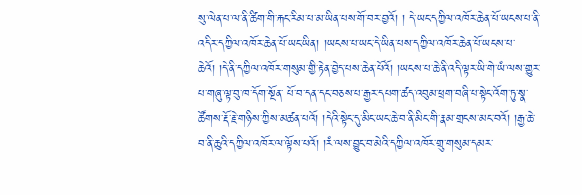སུ་ལེན་པ་ལ་ནི་ཚིག་གི་རྐང་རིམ་པ་མ་ཡིན་པས་གོ་བར་བྱའོ། ། དེ་ཡང་དཀྱིལ་འཁོར་ཆེན་པོ་ཡངས་པ་ནི་འདིར་དཀྱིལ་འཁོར་ཆེན་པོ་ཡང་ཡིན། །ཡངས་པ་ཡང་དེ་ཡིན་པས་དཀྱིལ་འཁོར་ཆེན་པོ་ཡངས་པ་ཆེའོ། །དེ་ནི་དཀྱིལ་འཁོར་གསུམ་གྱི་རྟེན་བྱེད་པས་ཆེན་པོའོ། །ཡངས་པ་ཆེ་ནི་འདི་ལྟར་ཡི་གེ་ཡཾ་ལས་གྱུར་པ་གཞུ་ལྟ་བུ་ཁ་དོག་སྔོན་ པོ་བ་དན་དང་བཅས་པ་རྒྱར་དཔག་ཚད་འབུམ་ཕྲག་བཞི་པ་སྟེང་འོག་ཏུ་སྣ་ཚོགས་རྡོ་རྗེ་གཉིས་ཀྱིས་མཚན་པའོ། །དེའི་སྟེང་དུ་མིང་ཡང་ཆེ་བ་ནི་མིང་གི་རྣམ་གྲངས་མང་བའོ། །རྒྱ་ཆེ་བ་ནི་ཆུའི་དཀྱིལ་འཁོར་ལ་ལྟོས་པའོ། །རཾ་ལས་བྱུང་བ་མེའི་དཀྱིལ་འཁོར་གྲུ་གསུམ་དམར་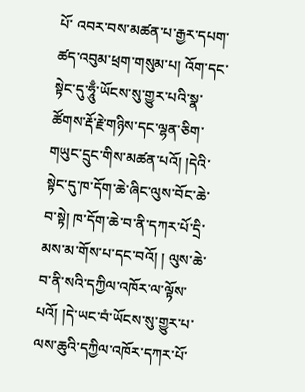པོ་ འབར་བས་མཚན་པ་རྒྱར་དཔག་ཚད་འབུམ་ཕྲག་གསུམ་པ། འོག་དང་སྟེང་དུ་ཧཱུྃ་ཡོངས་སུ་གྱུར་པའི་སྣ་ཚོགས་རྡོ་རྗེ་གཉིས་དང་ལྷན་ཅིག་གཡུང་དྲུང་གིས་མཚན་པའོ། །དེའི་སྟེང་དུ་ཁ་དོག་ཆེ་ཞིང་ལུས་བོང་ཆེ་བ་སྟེ། ཁ་དོག་ཆེ་བ་ནི་དཀར་པོ་དྲི་མས་མ་གོས་པ་དང་བའོ། ། ལུས་ཆེ་བ་ནི་སའི་དཀྱིལ་འཁོར་ལ་ལྟོས་པའོ། །དེ་ཡང་བཾ་ཡོངས་སུ་གྱུར་པ་ལས་ཆུའི་དཀྱིལ་འཁོར་དཀར་པོ་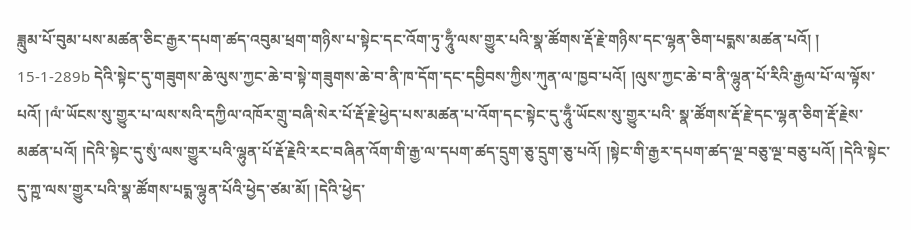ཟླུམ་པོ་བུམ་པས་མཚན་ཅིང་རྒྱར་དཔག་ཚད་འབུམ་ཕྲག་གཉིས་པ་སྟེང་དང་འོག་ཏུ་ཧཱུྃ་ལས་གྱུར་པའི་སྣ་ཚོགས་རྡོ་རྗེ་གཉིས་དང་ལྷན་ཅིག་པདྨས་མཚན་པའོ། ། 15-1-289b དེའི་སྟེང་དུ་གཟུགས་ཆེ་ལུས་ཀྱང་ཆེ་བ་སྟེ་གཟུགས་ཆེ་བ་ནི་ཁ་དོག་དང་དབྱིབས་ཀྱིས་ཀུན་ལ་ཁྱབ་པའོ། །ལུས་ཀྱང་ཆེ་བ་ནི་ལྷུན་པོ་རིའི་རྒྱལ་པོ་ལ་ལྟོས་པའོ། །ལཾ་ཡོངས་སུ་གྱུར་པ་ལས་སའི་དཀྱིལ་འཁོར་གྲུ་བཞི་སེར་པོ་རྡོ་རྗེ་ཕྱེད་པས་མཚན་པ་འོག་དང་སྟེང་དུ་ཧཱུྃ་ཡོངས་སུ་གྱུར་པའི་ སྣ་ཚོགས་རྡོ་རྗེ་དང་ལྷན་ཅིག་རྡོ་རྗེས་མཚན་པའོ། །དེའི་སྟེང་དུ་སུཾ་ལས་གྱུར་པའི་ལྷུན་པོ་རྡོ་རྗེའི་རང་བཞིན་འོག་གི་རྒྱ་ལ་དཔག་ཚད་དྲུག་ཅུ་དྲུག་ཅུ་པའོ། །སྟེང་གི་རྒྱར་དཔག་ཚད་ལྔ་བཅུ་ལྔ་བཅུ་པའོ། །དེའི་སྟེང་དུ་ཀྵ་ལས་གྱུར་པའི་སྣ་ཚོགས་པདྨ་ལྷུན་པོའི་ཕྱེད་ཙམ་མོ། །དེའི་ཕྱེད་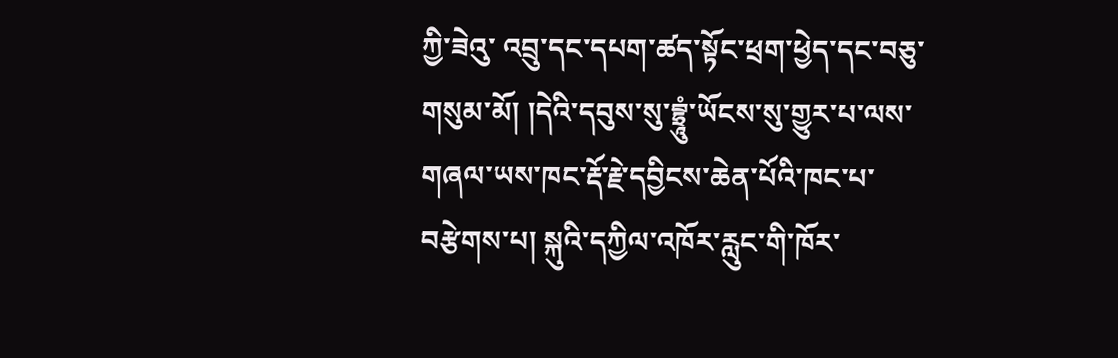ཀྱི་ཟེའུ་ འབྲུ་དང་དཔག་ཚད་སྟོང་ཕྲག་ཕྱེད་དང་བཅུ་གསུམ་མོ། །དེའི་དབུས་སུ་བྷྲཱུཾ་ཡོངས་སུ་གྱུར་པ་ལས་གཞལ་ཡས་ཁང་རྡོ་རྗེ་དབྱིངས་ཆེན་པོའི་ཁང་པ་བརྩེགས་པ། སྐུའི་དཀྱིལ་འཁོར་རླུང་གི་ཁོར་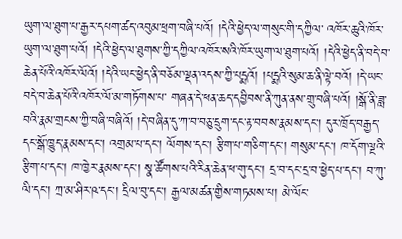ཡུག་ལ་ཐུག་པ་རྒྱར་དཔག་ཚད་འབུམ་ཕྲག་བཞི་པའོ། །དེའི་ཕྱེད་ལ་གསུང་གི་དཀྱིལ་ འཁོར་ཆུའི་ཁོར་ཡུག་ལ་ཐུག་པའོ། །དེའི་ཕྱེད་ལ་ཐུགས་ཀྱི་དཀྱིལ་འཁོར་སའི་ཁོར་ཡུག་ལ་ཐུག་པའོ། །དེའི་ཕྱེད་ནི་བདེ་བ་ཆེན་པོའི་འཁོར་ལོའོ། །དེའི་ཡང་ཕྱེད་ནི་བཅོམ་ལྡན་འདས་ཀྱི་པདྨའོ། །པདྨའི་སུམ་ཆ་ནི་ལྟེ་བའོ། །དེ་ཡང་བདེ་བ་ཆེན་པོའི་འཁོར་ལོ་མ་གཏོགས་པ་ གཞན་དེ་ཕན་ཆད་དབྱིབས་ནི་ཀུན་ནས་གྲུ་བཞི་པའོ། །སྒོ་ནི་ཟླ་བའི་རྣམ་གྲངས་ཀྱི་བཞི་བཞིའོ། །དེ་བཞིན་དུ་ཀ་བ་བཅུ་དྲུག་དང་རྟ་བབས་རྣམས་དང་། དུར་ཁྲོད་བརྒྱད་དང་སྒོ་ཁྱུད་རྣམས་དང་། འགྲམ་པ་དང་། ལོགས་དང་། རྩིག་པ་གཅིག་དང་། གསུམ་དང་། ཁ་དོག་ལྔའི་ རྩིག་པ་དང་། ཁ་ཁྱེར་རྣམས་དང་། སྣ་ཚོགས་པའི་རིན་ཆེན་ཕ་གུ་དང་། དྲ་བ་དང་དྲ་བ་ཕྱེད་པ་དང་། བ་ཀུ་ལི་དང་། ཀྲ་མ་ཤིར་ཥ་དང་། དྲིལ་བུ་དང་། རྒྱལ་མཚན་གྱིས་གཏམས་པ། མེ་ལོང་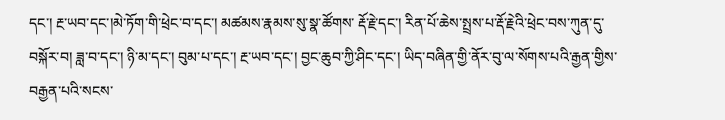དང་། རྔ་ཡབ་དང་།མེ་ཏོག་གི་ཕྲེང་བ་དང་། མཚམས་རྣམས་སུ་སྣ་ཚོགས་ རྡོ་རྗེ་དང་། རིན་པོ་ཆེས་སྤྲས་པ་རྡོ་རྗེའི་ཕྲེང་བས་ཀུན་དུ་བསྐོར་བ། ཟླ་བ་དང་། ཉི་མ་དང་། བུམ་པ་དང་། རྔ་ཡབ་དང་། བྱང་ཆུབ་ཀྱི་ཤིང་དང་། ཡིད་བཞིན་གྱི་ནོར་བུ་ལ་སོགས་པའི་རྒྱན་གྱིས་བརྒྱན་པའི་སངས་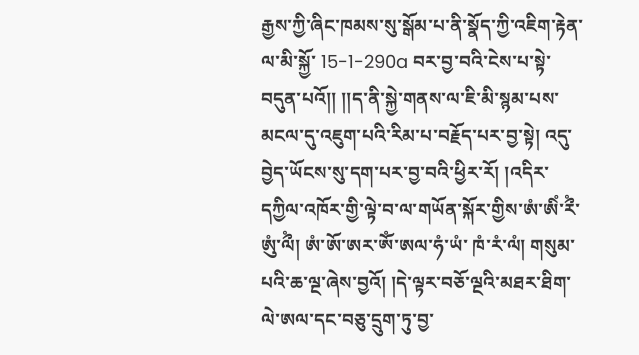རྒྱས་ཀྱི་ཞིང་ཁམས་སུ་སྒོམ་པ་ནི་སྣོད་ཀྱི་འཇིག་རྟེན་ལ་མི་སྐྱོ་ 15-1-290a བར་བྱ་བའི་ངེས་པ་སྟེ་བདུན་པའོ།། །།ད་ནི་སྐྱེ་གནས་ལ་ཇི་མི་སྙམ་པས་མངལ་དུ་འཇུག་པའི་རིམ་པ་བརྗོད་པར་བྱ་སྟེ། འདུ་བྱེད་ཡོངས་སུ་དག་པར་བྱ་བའི་ཕྱིར་རོ། །འདིར་དཀྱིལ་འཁོར་གྱི་ལྟེ་བ་ལ་གཡོན་སྐོར་གྱིས་ཨཾ་ཨིཾ་རྀཾ་ཨུཾ་ལྀཾ། ཨཾ་ཨོ་ཨར་ཨོཾ་ཨལ་ཧཾ་ཡཾ་ ཁཾ་རཾ་ལཾ། གསུམ་པའི་ཆ་ལྔ་ཞེས་བྱའོ། །དེ་ལྟར་བཅོ་ལྔའི་མཐར་ཐིག་ལེ་ཨལ་དང་བཅུ་དྲུག་ཏུ་བྱ་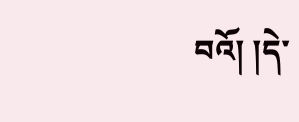བའོ། །དེ་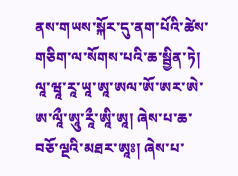ནས་གཡས་སྐོར་དུ་ནག་པོའི་ཚེས་གཅིག་ལ་སོགས་པའི་ཆ་སྦྱིན་ཏེ། ལཱ་ཝཱ་རཱ་ཡཱ་ཨཱ་ཨལ་ཨོ་ཨར་ཨེ་ཨ་ལཱྀ་ཨཱུ་རཱྀ་ཨཱི་ཨཱ། ཞེས་པ་ཆ་བཅོ་ལྔའི་མཐར་ཨཱཿ། ཞེས་པ་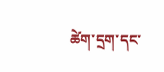ཚེག་དྲག་དང་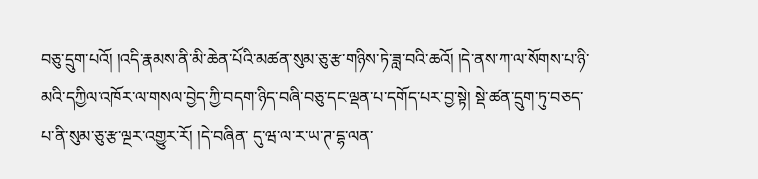བཅུ་དྲུག་པའོ། །འདི་རྣམས་ནི་མི་ཆེན་པོའི་མཚན་སུམ་ཅུ་རྩ་གཉིས་ཏེ་ཟླ་བའི་ཆའོ། །དེ་ནས་ཀ་ལ་སོགས་པ་ཉི་མའི་དཀྱིལ་འཁོར་ལ་གསལ་བྱེད་ཀྱི་བདག་ཉིད་བཞི་བཅུ་དང་ལྡན་པ་དགོད་པར་བྱ་སྟེ། སྡེ་ཚན་དྲུག་ཏུ་བཅད་པ་ནི་སུམ་ཅུ་རྩ་ལྔར་འགྱུར་རོ། །དེ་བཞིན་ དུ་ཝ་ལ་ར་ཡ་ཊ་དྷ་ལན་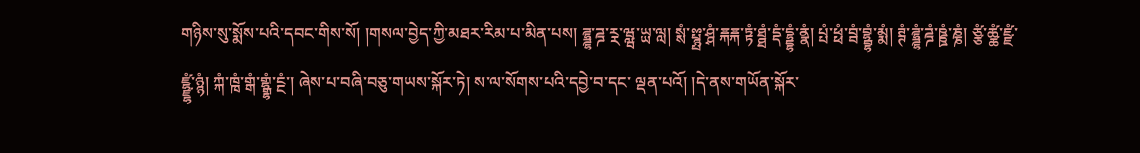གཉིས་སུ་སྨོས་པའི་དབང་གིས་སོ། །གསལ་བྱེད་ཀྱི་མཐར་རིམ་པ་མིན་པས། ཌྷྜྷ་ཌྜ་ཪྼ་ཝྺ་ཡྻ་ལླ། སྶཾ་ྉྤྙྤ་ཤྴཾ་ྈྐྈྐ་ཏྟཾ་ཐྠཾ་དྡཾ་དྷྡྷཾ་ནྣཾ། པྤཾ་ཕྥཾ་བྦཾ་བྷྦྷཾ་མྨཾ། ཊྚཾ་ཌྷྜྷཾ་ཌྜཾ་ཋྛཾ་ཎྞཾ། ཙྩཾ་ཚྪཾ་ཛྫཾ་ཛྷྫྷཾ་ཉྙཾ། ཀྐཾ་ཁྑཾ་གྒཾ་གྷྒྷཾ་ངྔཾ་། ཞེས་པ་བཞི་བཅུ་གཡས་སྐོར་ཏེ། ས་ལ་སོགས་པའི་དབྱེ་བ་དང་ ལྡན་པའོ། །དེ་ནས་གཡོན་སྐོར་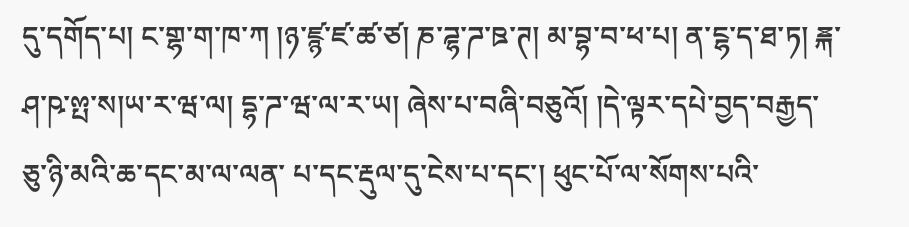དུ་དགོད་པ། ང་གྷ་ག་ཁ་ཀ །ཉ་ཛྙ་ཛ་ཚ་ཙ། ཎ་ཌྷ་ཌ་ཋ་ཊ། མ་བྷ་བ་ཕ་པ། ན་ངྷ་ད་ཐ་ཏ། ྈྐ་ཤ་ཥ་ྉྤ་ས།ཡ་ར་ཝ་ལ། དྷ་ཌ་ཝ་ལ་ར་ཡ། ཞེས་པ་བཞི་བཅུའོ། །དེ་ལྟར་དཔེ་བྱད་བརྒྱད་ཅུ་ཉི་མའི་ཆ་དང་མ་ལ་ལན་ པ་དང་རྡུལ་དུ་ངེས་པ་དང་། ཕུང་པོ་ལ་སོགས་པའི་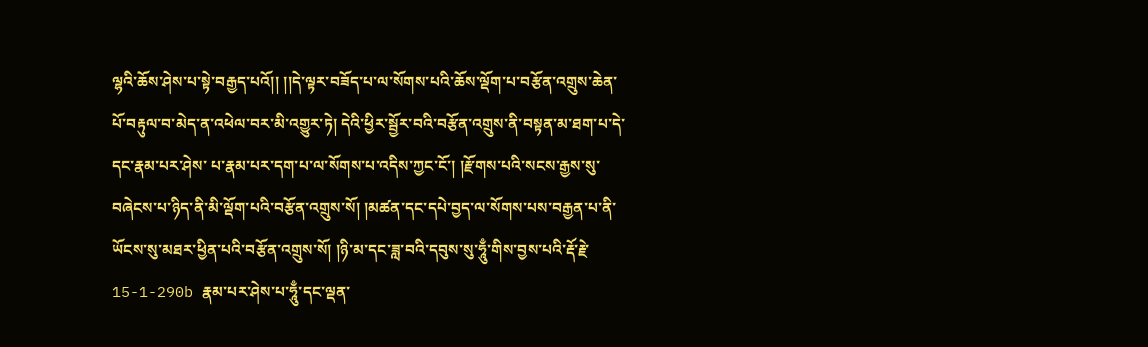ལྷའི་ཆོས་ཤེས་པ་སྟེ་བརྒྱད་པའོ།། །།དེ་ལྟར་བཟོད་པ་ལ་སོགས་པའི་ཆོས་ལྡོག་པ་བརྩོན་འགྲུས་ཆེན་པོ་བརྟུལ་བ་མེད་ན་འཕེལ་བར་མི་འགྱུར་ཏེ། དེའི་ཕྱིར་སྦྱོར་བའི་བརྩོན་འགྲུས་ནི་བསྟན་མ་ཐག་པ་དེ་དང་རྣམ་པར་ཤེས་ པ་རྣམ་པར་དག་པ་ལ་སོགས་པ་འདིས་ཀྱང་ངོ་། །རྫོགས་པའི་སངས་རྒྱས་སུ་བཞེངས་པ་ཉིད་ནི་མི་ལྡོག་པའི་བརྩོན་འགྲུས་སོ། །མཚན་དང་དཔེ་བྱད་ལ་སོགས་པས་བརྒྱན་པ་ནི་ཡོངས་སུ་མཐར་ཕྱིན་པའི་བརྩོན་འགྲུས་སོ། །ཉི་མ་དང་ཟླ་བའི་དབུས་སུ་ཧཱུྃ་གིས་བྱས་པའི་རྡོ་རྗེ་ 15-1-290b རྣམ་པར་ཤེས་པ་ཧཱུྃ་དང་ལྡན་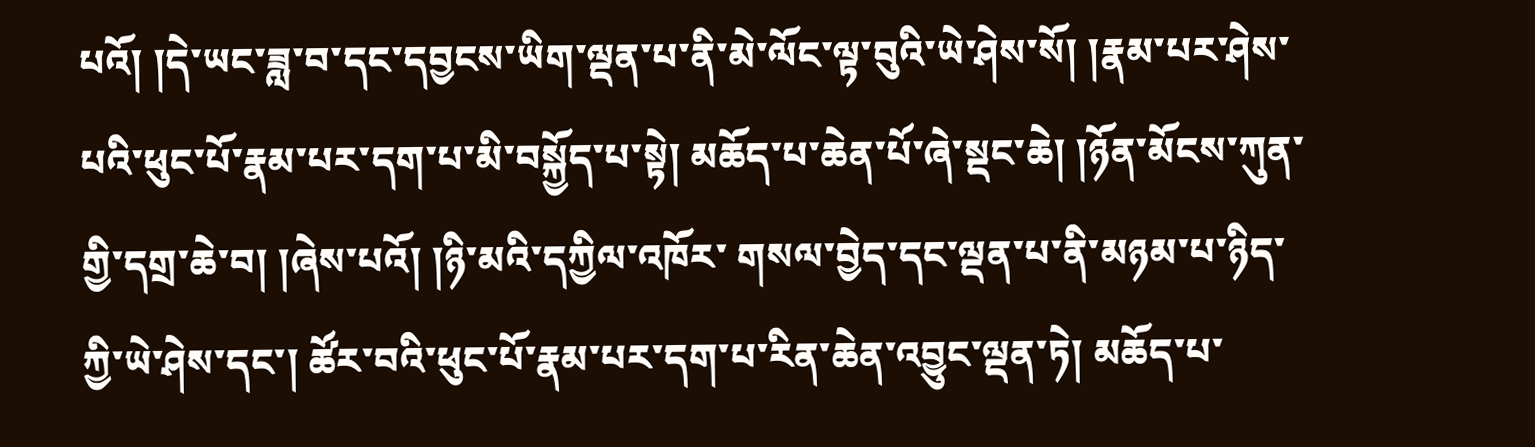པའོ། །དེ་ཡང་ཟླ་བ་དང་དབྱངས་ཡིག་ལྡན་པ་ནི་མེ་ལོང་ལྟ་བུའི་ཡེ་ཤེས་སོ། །རྣམ་པར་ཤེས་པའི་ཕུང་པོ་རྣམ་པར་དག་པ་མི་བསྐྱོད་པ་སྟེ། མཆོད་པ་ཆེན་པོ་ཞེ་སྡང་ཆེ། །ཉོན་མོངས་ཀུན་གྱི་དགྲ་ཆེ་བ། །ཞེས་པའོ། །ཉི་མའི་དཀྱིལ་འཁོར་ གསལ་བྱེད་དང་ལྡན་པ་ནི་མཉམ་པ་ཉིད་ཀྱི་ཡེ་ཤེས་དང་། ཚོར་བའི་ཕུང་པོ་རྣམ་པར་དག་པ་རིན་ཆེན་འབྱུང་ལྡན་ཏེ། མཆོད་པ་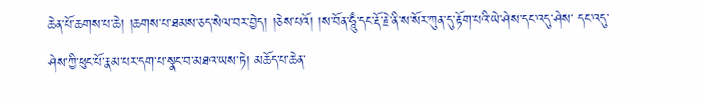ཆེན་པོ་ཆགས་པ་ཆེ། །ཆགས་པ་ཐམས་ཅད་སེལ་བར་བྱེད། །ཅེས་པའོ། །ས་བོན་ཧཱུྃ་དང་རྡོ་རྗེ་ནི་ས་སོར་ཀུན་དུ་རྟོག་པའི་ཡེ་ཤེས་དང་འདུ་ཤེས་ དང་འདུ་ཤེས་ཀྱི་ཕུང་པོ་རྣམ་པར་དག་པ་སྣང་བ་མཐའ་ཡས་ཏེ། མཆོད་པ་ཆེན་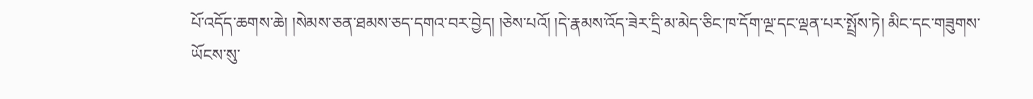པོ་འདོད་ཆགས་ཆེ། །སེམས་ཅན་ཐམས་ཅད་དགའ་བར་བྱེད། །ཅེས་པའོ། །དེ་རྣམས་འོད་ཟེར་དྲི་མ་མེད་ཅིང་ཁ་དོག་ལྔ་དང་ལྡན་པར་སྤྲོས་ཏེ། མིང་དང་གཟུགས་ཡོངས་སུ་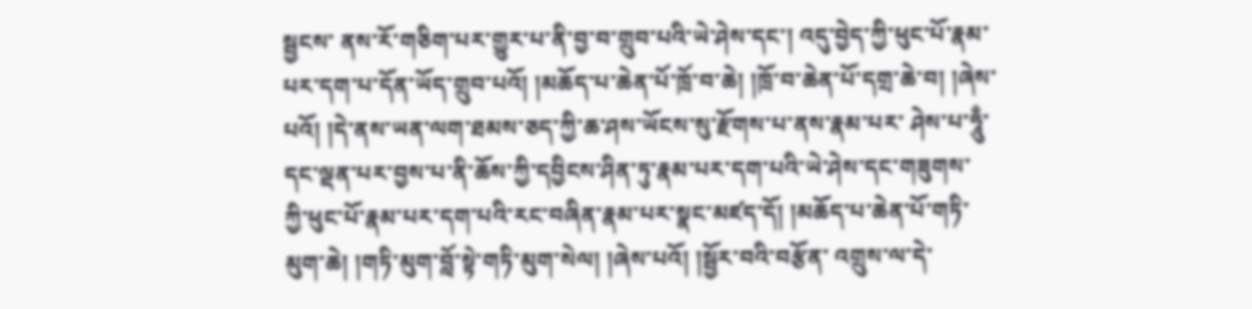སྦྱངས་ ནས་རོ་གཅིག་པར་གྱུར་པ་ནི་བྱ་བ་གྲུབ་པའི་ཡེ་ཤེས་དང་། འདུ་བྱེད་ཀྱི་ཕུང་པོ་རྣམ་པར་དག་པ་དོན་ཡོད་གྲུབ་པའོ། །མཆོད་པ་ཆེན་པོ་ཁྲོ་བ་ཆེ། །ཁྲོ་བ་ཆེན་པོ་དགྲ་ཆེ་བ། །ཞེས་པའོ། །དེ་ནས་ཡན་ལག་ཐམས་ཅད་ཀྱི་ཆ་ཤས་ཡོངས་སུ་རྫོགས་པ་ནས་རྣམ་པར་ ཤེས་པ་ཧཱུྃ་དང་ལྡན་པར་བྱས་པ་ནི་ཆོས་ཀྱི་དབྱིངས་ཤིན་ཏུ་རྣམ་པར་དག་པའི་ཡེ་ཤེས་དང་གཟུགས་ཀྱི་ཕུང་པོ་རྣམ་པར་དག་པའི་རང་བཞིན་རྣམ་པར་སྣང་མཛད་དོ། །མཆོད་པ་ཆེན་པོ་གཏི་མུག་ཆེ། །གཏི་མུག་བློ་སྟེ་གཏི་མུག་སེལ། །ཞེས་པའོ། །སྦྱོར་བའི་བརྩོན་ འགྲུས་ལ་དེ་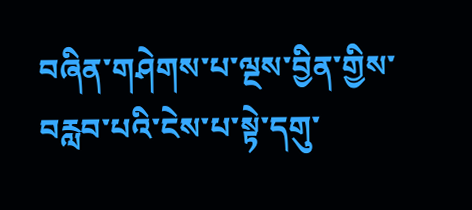བཞིན་གཤེགས་པ་ལྔས་བྱིན་གྱིས་བརླབ་པའི་ངེས་པ་སྟེ་དགུ་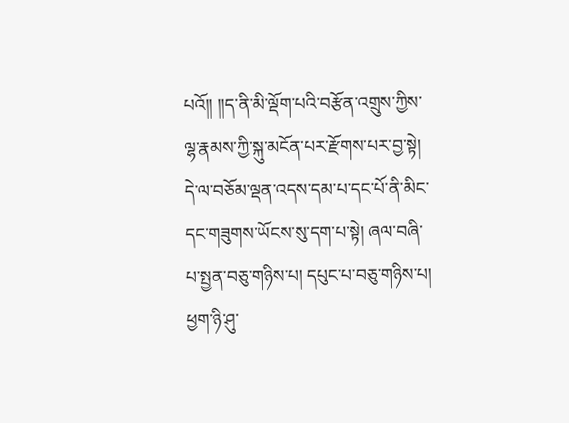པའོ།། །།ད་ནི་མི་ལྡོག་པའི་བརྩོན་འགྲུས་ཀྱིས་ལྷ་རྣམས་ཀྱི་སྐུ་མངོན་པར་རྫོགས་པར་བྱ་སྟེ། དེ་ལ་བཅོམ་ལྡན་འདས་དམ་པ་དང་པོ་ནི་མིང་དང་གཟུགས་ཡོངས་སུ་དག་པ་སྟེ། ཞལ་བཞི་ པ་སྤྱན་བཅུ་གཉིས་པ། དཔུང་པ་བཅུ་གཉིས་པ། ཕྱག་ཉི་ཤུ་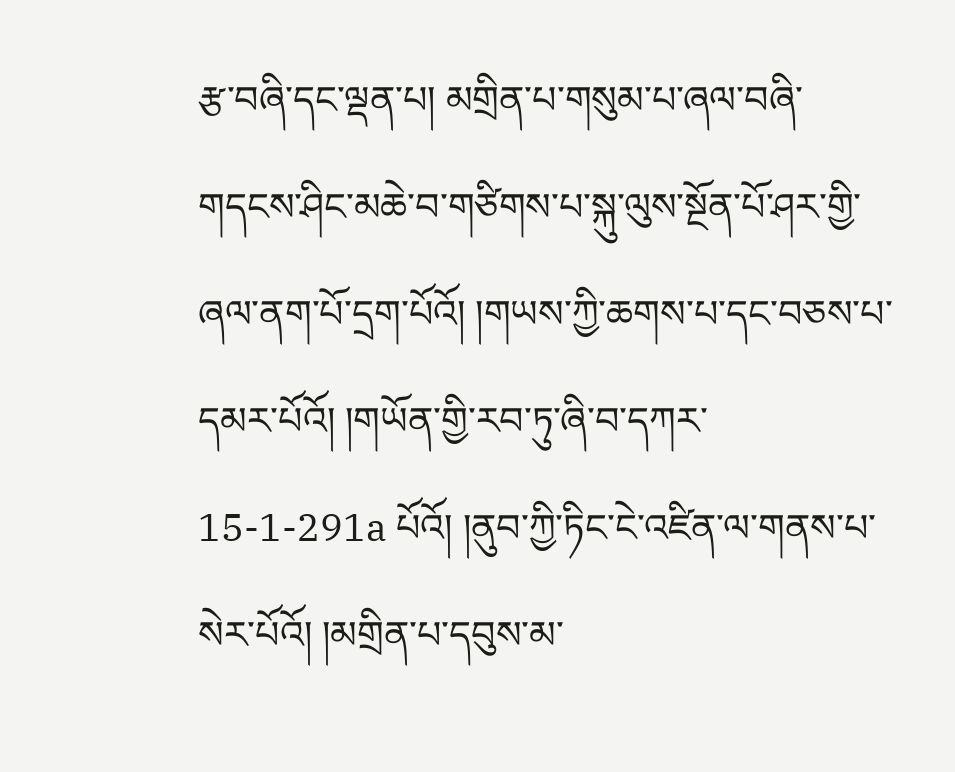རྩ་བཞི་དང་ལྡན་པ། མགྲིན་པ་གསུམ་པ་ཞལ་བཞི་གདངས་ཤིང་མཆེ་བ་གཙིགས་པ་སྐུ་ལུས་སྔོན་པོ་ཤར་གྱི་ཞལ་ནག་པོ་དྲག་པོའོ། །གཡས་ཀྱི་ཆགས་པ་དང་བཅས་པ་དམར་པོའོ། །གཡོན་གྱི་རབ་ཏུ་ཞི་བ་དཀར་ 15-1-291a པོའོ། །ནུབ་ཀྱི་ཏིང་ངེ་འཛིན་ལ་གནས་པ་སེར་པོའོ། །མགྲིན་པ་དབུས་མ་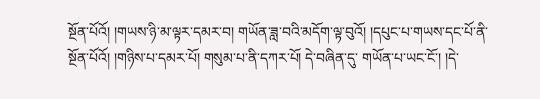སྔོན་པོའོ། །གཡས་ཉི་མ་ལྟར་དམར་བ། གཡོན་ཟླ་བའི་མདོག་ལྟ་བུའོ། །དཔུང་པ་གཡས་དང་པོ་ནི་སྔོན་པོའོ། །གཉིས་པ་དམར་པོ། གསུམ་པ་ནི་དཀར་པོ། དེ་བཞིན་དུ་ གཡོན་པ་ཡང་ངོ་། །དེ་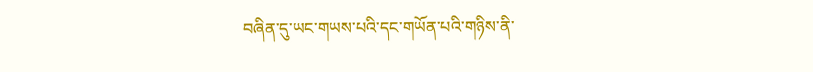བཞིན་དུ་ཡང་གཡས་པའི་དང་གཡོན་པའི་གཉིས་ནི་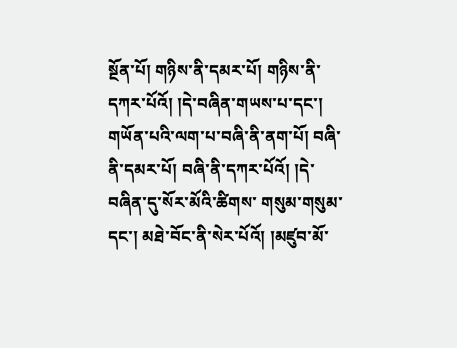སྔོན་པོ། གཉིས་ནི་དམར་པོ། གཉིས་ནི་དཀར་པོའོ། །དེ་བཞིན་གཡས་པ་དང་། གཡོན་པའི་ལག་པ་བཞི་ནི་ནག་པོ། བཞི་ནི་དམར་པོ། བཞི་ནི་དཀར་པོའོ། །དེ་བཞིན་དུ་སོར་མོའི་ཚིགས་ གསུམ་གསུམ་དང་། མཐེ་བོང་ནི་སེར་པོའོ། །མཛུབ་མོ་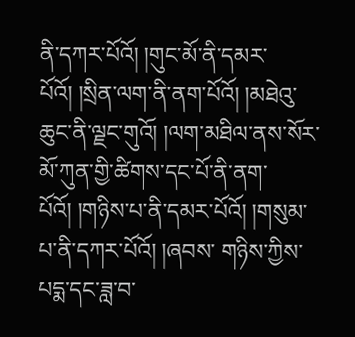ནི་དཀར་པོའོ། །གུང་མོ་ནི་དམར་པོའོ། །སྲིན་ལག་ནི་ནག་པོའོ། །མཐེའུ་ཆུང་ནི་ལྗང་གུའོ། །ལག་མཐིལ་ནས་སོར་མོ་ཀུན་གྱི་ཚིགས་དང་པོ་ནི་ནག་པོའོ། །གཉིས་པ་ནི་དམར་པོའོ། །གསུམ་པ་ནི་དཀར་པོའོ། །ཞབས་ གཉིས་ཀྱིས་པདྨ་དང་ཟླ་བ་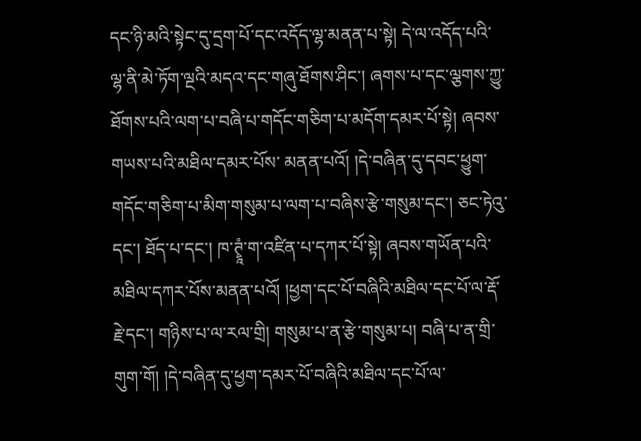དང་ཉི་མའི་སྟེང་དུ་དྲག་པོ་དང་འདོད་ལྷ་མནན་པ་སྟེ། དེ་ལ་འདོད་པའི་ལྷ་ནི་མེ་ཏོག་ལྔའི་མདའ་དང་གཞུ་ཐོགས་ཤིང་། ཞགས་པ་དང་ལྕགས་ཀྱུ་ཐོགས་པའི་ལག་པ་བཞི་པ་གདོང་གཅིག་པ་མདོག་དམར་པོ་སྟེ། ཞབས་གཡས་པའི་མཐིལ་དམར་པོས་ མནན་པའོ། །དེ་བཞིན་དུ་དབང་ཕྱུག་གདོང་གཅིག་པ་མིག་གསུམ་པ་ལག་པ་བཞིས་རྩེ་གསུམ་དང་། ཅང་ཏེའུ་དང་། ཐོད་པ་དང་། ཁ་ཊྭཱཾ་ག་འཛིན་པ་དཀར་པོ་སྟེ། ཞབས་གཡོན་པའི་མཐིལ་དཀར་པོས་མནན་པའོ། །ཕྱག་དང་པོ་བཞིའི་མཐིལ་དང་པོ་ལ་རྡོ་རྗེ་དང་། གཉིས་པ་ལ་རལ་གྲི། གསུམ་པ་ན་རྩེ་གསུམ་པ། བཞི་པ་ན་གྲི་གུག་གོ། །དེ་བཞིན་དུ་ཕྱག་དམར་པོ་བཞིའི་མཐིལ་དང་པོ་ལ་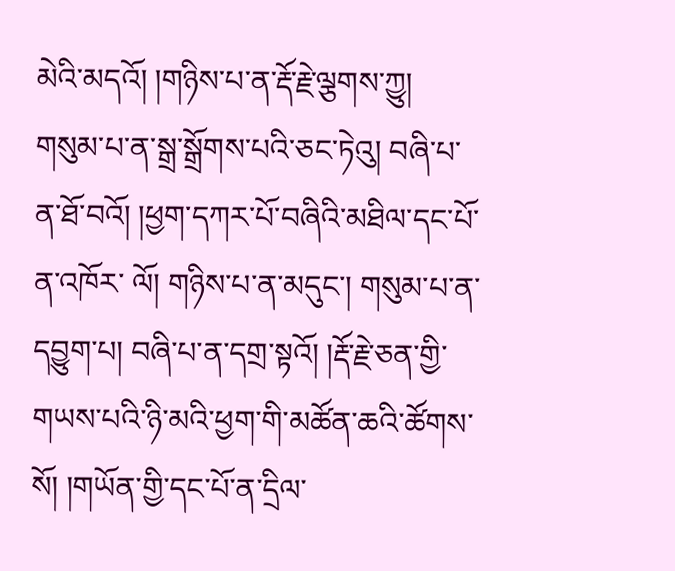མེའི་མདའོ། །གཉིས་པ་ན་རྡོ་རྗེ་ལྕགས་ཀྱུ། གསུམ་པ་ན་སྒྲ་སྒྲོགས་པའི་ཅང་ཏེའུ། བཞི་པ་ན་ཐོ་བའོ། །ཕྱག་དཀར་པོ་བཞིའི་མཐིལ་དང་པོ་ན་འཁོར་ ལོ། གཉིས་པ་ན་མདུང་། གསུམ་པ་ན་དབྱུག་པ། བཞི་པ་ན་དགྲ་སྟའོ། །རྡོ་རྗེ་ཅན་གྱི་གཡས་པའི་ཉི་མའི་ཕྱག་གི་མཚོན་ཆའི་ཚོགས་སོ། །གཡོན་གྱི་དང་པོ་ན་དྲིལ་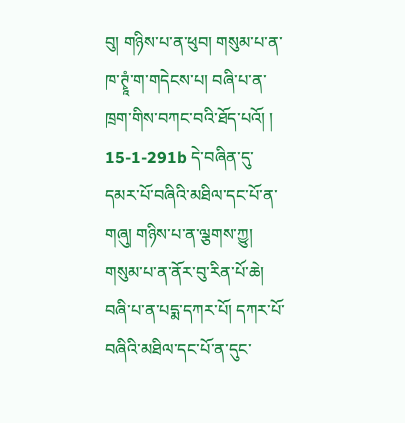བུ། གཉིས་པ་ན་ཕུབ། གསུམ་པ་ན་ཁ་ཊྭཱཾ་ག་གདེངས་པ། བཞི་པ་ན་ཁྲག་གིས་བཀང་བའི་ཐོད་པའོ། ། 15-1-291b དེ་བཞིན་དུ་དམར་པོ་བཞིའི་མཐིལ་དང་པོ་ན་གཞུ། གཉིས་པ་ན་ལྕགས་ཀྱུ། གསུམ་པ་ན་ནོར་བུ་རིན་པོ་ཆེ། བཞི་པ་ན་པདྨ་དཀར་པོ། དཀར་པོ་བཞིའི་མཐིལ་དང་པོ་ན་དུང་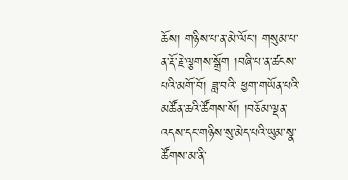ཆོས། གཉིས་པ་ན་མེ་ལོང་། གསུམ་པ་ན་རྡོ་རྗེ་ལྕགས་སྒྲོག །བཞི་པ་ན་ཚངས་པའི་མགོ་བོ། ཟླ་བའི་ ཕྱག་གཡོན་པའི་མཚོན་ཆའི་ཚོགས་སོ། །བཅོམ་ལྡན་འདས་དང་གཉིས་སུ་མེད་པའི་ཡུམ་སྣ་ཚོགས་མ་ནི་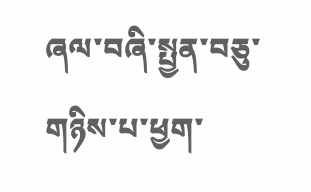ཞལ་བཞི་སྤྱན་བཅུ་གཉིས་པ་ཕྱག་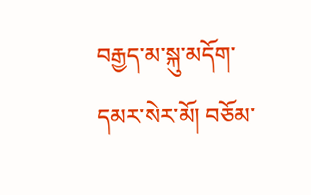བརྒྱད་མ་སྐུ་མདོག་དམར་སེར་མོ། བཅོམ་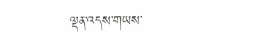ལྡན་འདས་གཡས་